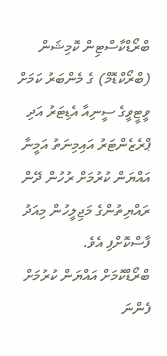ބްރޯޑްކާސްޓިން ކޮމިޝަން (ބްރޯކްޑޮމް) ގެ މެންބަރު ކަމަށް ވީޓީވީގެ ސީނިއާ އެޑިޓަރު އަދި ޕްރެޒެންޓަރު އައިމިނަތު އަމީނާ އައްޔަން ކުރުމަށް ރުހުން ދޭން ރައްޔިތުންގެ މަޖިލީހުން މިއަދު ފާސްކޮށްފި އެވެ.
ބްރޯޑްކޮމަށް އައްޔަން ކުރުމަށް ފެންނަ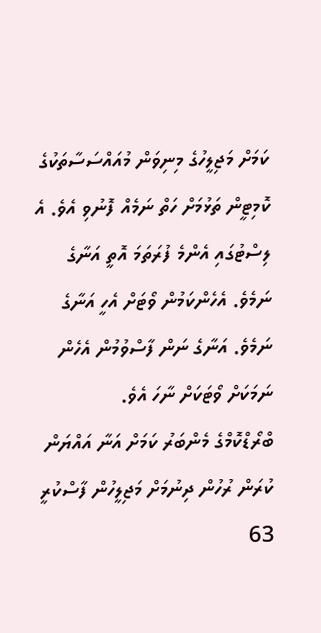ކަމަށް މަޖިލީހުގެ މިނިވަން މުއައްސަސާތަކުގެ ކޮމިޓީން ތަޅުމަށް ހަތް ނަމެއް ފޮނުވި އެވެ. އެ ލިސްޓުގައި އެންމެ ފުރަތަމަ އޮތީ އަނާގެ ނަމެވެ. އެހެންކަމުން ވޯޓަށް އެހީ އަނާގެ ނަމެވެ. އަނާގެ ނަން ފާސްވުމުން އެހެން ނަމަކަށް ވޯޓަކަށް ނާހަ އެވެ.
ބްރޯޑްކޮމްގެ މެންބަރު ކަމަށް އަނާ އައްޔަން ކުރަން ރުހުން ދިނުމަށް މަޖިލީހުން ފާސްކުރީ 63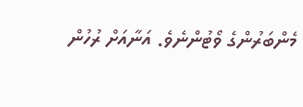މެންބަރުންގެ ވޯޓުންނެވެ. އަނާއަށް ރުހުން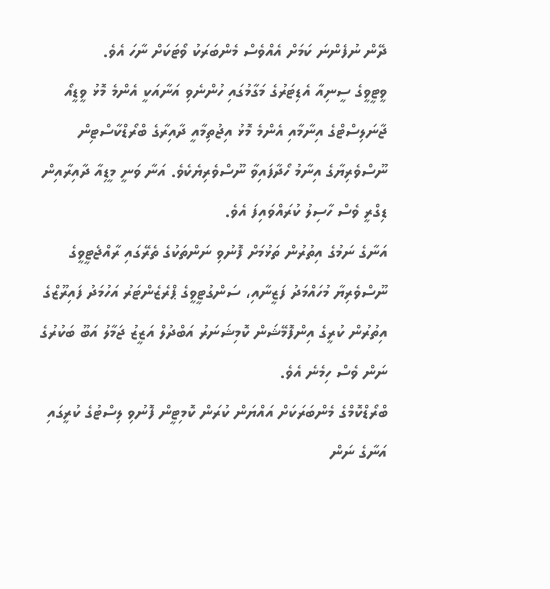ދޭން ނުފެންނަ ކަމަށް އެއްވެސް މެންބަރަކު ވޯޓަކަށް ނާހަ އެވެ.
ވީޓީވީގެ ސީނިއާ އެޑިޓަރުގެ މަގާމުގައި ހުންނެވި އަނާއަކީ އެންމެ މޮޅު ވީޑީއޯ ޖާނަލިސްޓްގެ އިނާމާއި އެންމެ މޮޅު އިޖުތިމާއީ ދާއިރާގެ ބްރޯޑްކާސްޓިން ނޫސްވެރިޔާގެ އިނާމު ހޯދާފައިވާ ނޫސްވެރިޔެކެވެ. އަނާ ވަނީ މީޑިއާ ދާއިރާއިން ޑިގްރީ ވެސް ހާސިލު ކުރައްވައިފަ އެވެ.
އަނާގެ ނަމުގެ އިތުރުން ތަޅުމަށް ފޮނުވި ނަންތަކުގެ ތެރޭގައި ރާއްޖެޓީވީގެ ނޫސްވެރިޔާ މުހައްމަދު ފަޒީނާއި، ސަންގުޓީވީގެ ޕްރެޒެންޓަރު އަހުމަދު ފައިރޫޒްގެ އިތުރުން ކުރީގެ އިންފޮމޭޝަން ކޮމިޝަނަރު އަބްދުލް އަޒީޒު ޖަމާލު އަބޫ ބަކުރުގެ ނަން ވެސް ހިމެނެ އެވެ.
ބްރޯޑްކޮމްގެ މެންބަރަކަށް އައްޔަން ކުރަން ކޮމިޓީން ފޮނުވި ލިސްޓުގެ ކުރީގައި އަނާގެ ނަން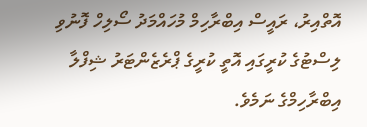އޮތްއިރު، ރައީސް އިބްރާހިމް މުހައްމަދު ސޯލިހް ފޮނުވި ލިސްޓުގެ ކުރީގައި އޮތީ ކުރީގެ ޕްރެޒެންޓަރު ޝިފްލާ އިބްރާހިމްގެ ނަމެވެ.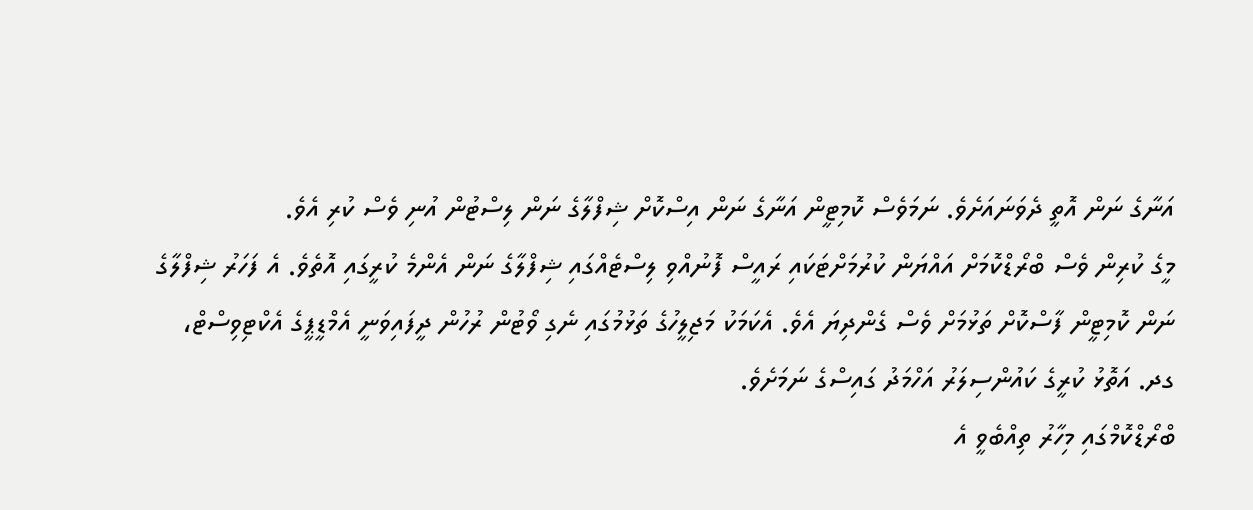އަނާގެ ނަން އޮތީ ދެވަނައަށެވެ. ނަމަވެސް ކޮމިޓީން އަނާގެ ނަން އިސްކޮށް ޝިފްލާގެ ނަން ލިސްޓުން އުނި ވެސް ކުރި އެވެ.
މީގެ ކުރިން ވެސް ބްރޯޑްކޮމަށް އައްޔަން ކުރުމަށްޓަކައި ރައީސް ފޮނުއްވި ލިސްޓެއްގައި ޝިފްލާގެ ނަން އެންމެ ކުރީގައި އޮތެވެ. އެ ފަހަރު ޝިފްލާގެ ނަން ކޮމިޓީން ފާސްކޮށް ތަޅުމަށް ވެސް ގެންދިޔަ އެވެ. އެކަމަކު މަޖިލީހުގެ ތަޅުމުގައި ނެގި ވޯޓުން ރުހުން ދީފައިވަނީ އެމްޑީޕީގެ އެކްޓިވިސްޓް، ގދ. އަތޮޅު ކުރީގެ ކައުންސިލަރު އަހްމަދު ގައިސްގެ ނަމަށެވެ.
ބްރޯޑްކޮމްގައި މިހާރު ތިއްބެވީ އެ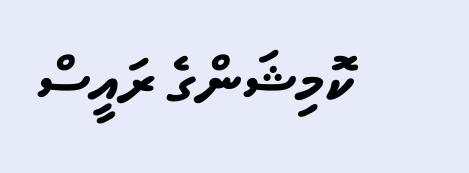ކޮމިޝަންގެ ރައީސް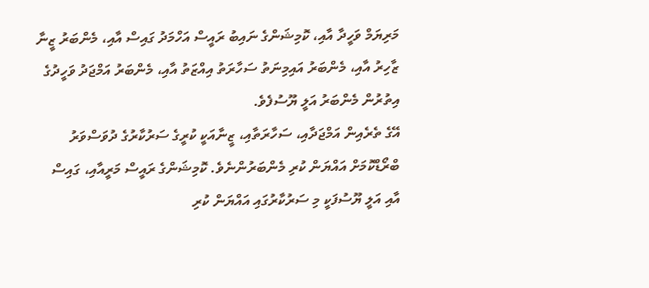މަރިޔަމް ވަހީދާ އާއި، ކޮމިޝަންގެ ނައިބު ރައީސް އަހްމަދު ގައިސް އާއި، މެންބަރު ޒީނާ ޒާހިރު އާއި، މެންބަރު އައިމިނަތު ސަހާރަތު އިއްޒަތު އާއި، މެންބަރު އަމްޖަދު ވަހީދުގެ އިތުރުން މެންބަރު އަލީ ޔޫސުފެވެ.
އޭގެ ތެރެއިން އަމްޖަދާއި، ސަހާރަތާއި، ޒީނާއަކީ ކުރީގެ ސަރުކާރުގެ ދުވަސްވަރު ބްރޯޑްކޮމަށް އައްޔަން ކުރި މެންބަރުންނެވެ. ކޮމިޝަންގެ ރައީސް މަރީއާއި، ގައިސް އާއި އަލީ ޔޫސުފަކީ މި ސަރުކާރުގައި އައްޔަން ކުރި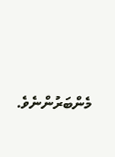މެންބަރުންނެވެ.